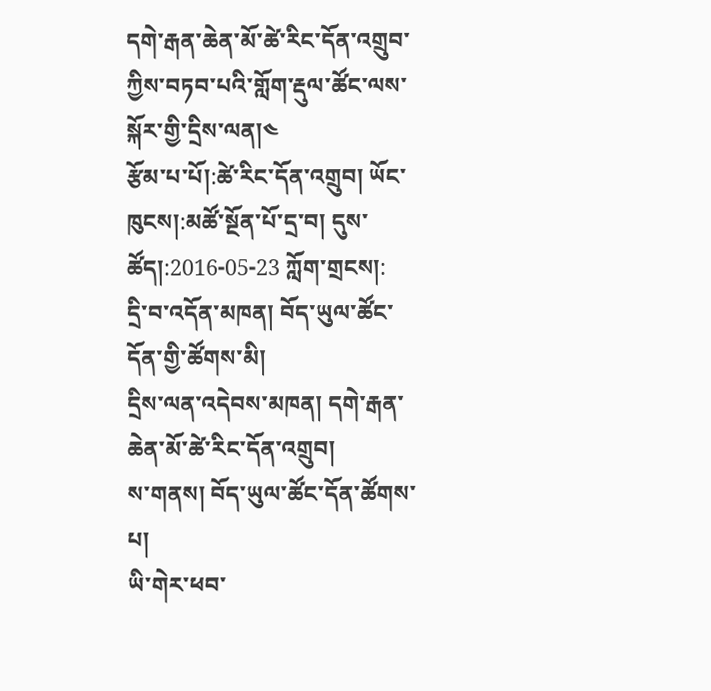དགེ་རྒན་ཆེན་མོ་ཚེ་རིང་དོན་འགྲུབ་ཀྱིས་བཏབ་པའི་གློག་རྡུལ་ཚོང་ལས་སྐོར་གྱི་དྲིས་ལན།༤
རྩོམ་པ་པོ།:ཚེ་རིང་དོན་འགྲུབ། ཡོང་ཁུངས།:མཚོ་སྔོན་པོ་དྲ་བ། དུས་ཚོད།:2016-05-23 ཀློག་གྲངས།:
དྲི་བ་འདོན་མཁན། བོད་ཡུལ་ཚོང་དོན་གྱི་ཚོགས་མི།
དྲིས་ལན་འདེབས་མཁན། དགེ་རྒན་ཆེན་མོ་ཚེ་རིང་དོན་འགྲུབ།
ས་གནས། བོད་ཡུལ་ཚོང་དོན་ཚོགས་པ།
ཡི་གེར་ཕབ་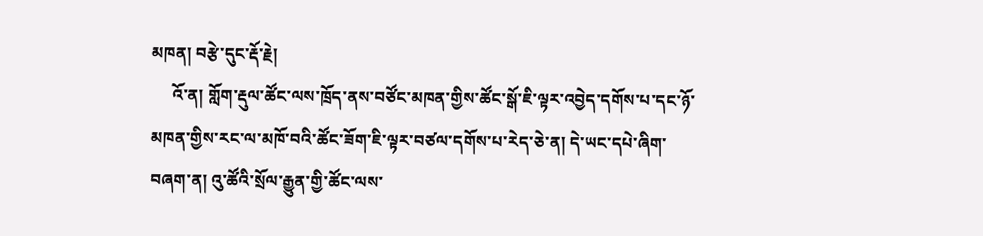མཁན། བརྩེ་དུང་རྡོ་རྗེ།
     འོ་ན། གློག་རྡུལ་ཚོང་ལས་ཁྲོད་ནས་བཙོང་མཁན་གྱིས་ཚོང་སྒོ་ཇི་ལྟར་འབྱེད་དགོས་པ་དང་ཉོ་མཁན་གྱིས་རང་ལ་མཁོ་བའི་ཚོང་ཟོག་ཇི་ལྟར་བཙལ་དགོས་པ་རེད་ཅེ་ན། དེ་ཡང་དཔེ་ཞིག་བཞག་ན། འུ་ཚོའི་སྲོལ་རྒྱུན་གྱི་ཚོང་ལས་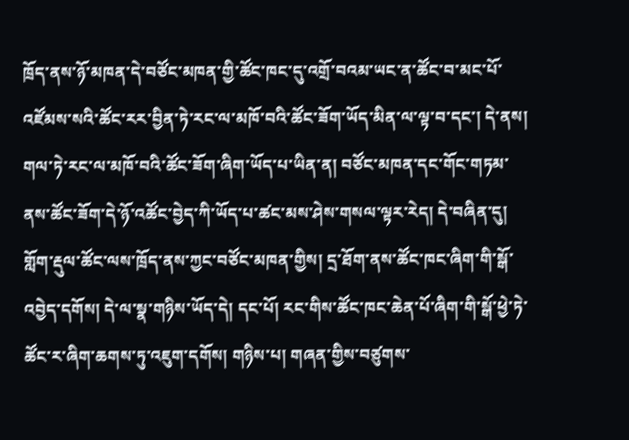ཁྲོད་ནས་ཉོ་མཁན་དེ་བཙོང་མཁན་གྱི་ཚོང་ཁང་དུ་འགྲོ་བའམ་ཡང་ན་ཚོང་བ་མང་པོ་འཛོམས་སའི་ཚོང་རར་བྱིན་ཏེ་རང་ལ་མཁོ་བའི་ཚོང་ཟོག་ཡོད་མིན་ལ་ལྟ་བ་དང་། དེ་ནས། གལ་ཏེ་རང་ལ་མཁོ་བའི་ཚོང་ཟོག་ཞིག་ཡོད་པ་ཡིན་ན། བཙོང་མཁན་དང་གོང་གཏམ་ནས་ཚོང་ཟོག་དེ་ཉོ་འཚོང་བྱེད་ཀི་ཡོད་པ་ཚང་མས་ཤེས་གསལ་ལྟར་རེད། དེ་བཞིན་དུ། གློག་རྡུལ་ཚོང་ལས་ཁྲོད་ནས་ཀྱང་བཙོང་མཁན་གྱིས། དྲ་ཐོག་ནས་ཚོང་ཁང་ཞིག་གི་སྒོ་འབྱེད་དགོས། དེ་ལ་སྣ་གཉིས་ཡོད་དེ། དང་པོ། རང་གིས་ཚོང་ཁང་ཆེན་པོ་ཞིག་གི་སྒོ་ཕྱེ་ཏེ་ཚོང་ར་ཞིག་ཆགས་ཏུ་འཇུག་དགོས། གཉིས་པ། གཞན་གྱིས་བཙུགས་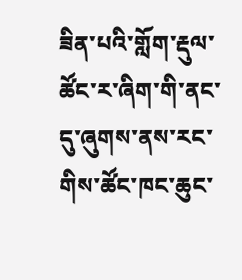ཟིན་པའི་གློག་རྡུལ་ཚོང་ར་ཞིག་གི་ནང་དུ་ཞུགས་ནས་རང་གིས་ཚོང་ཁང་ཆུང་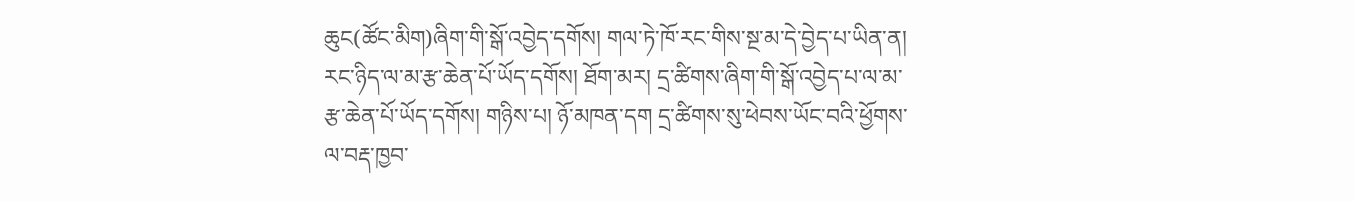ཆུང(ཚོང་མིག)ཞིག་གི་སྒོ་འབྱེད་དགོས། གལ་ཏེ་ཁོ་རང་གིས་སྔ་མ་དེ་བྱེད་པ་ཡིན་ན། རང་ཉིད་ལ་མ་རྩ་ཆེན་པོ་ཡོད་དགོས། ཐོག་མར། དྲ་ཚིགས་ཞིག་གི་སྒོ་འབྱེད་པ་ལ་མ་རྩ་ཆེན་པོ་ཡོད་དགོས། གཉིས་པ། ཉོ་མཁན་དག དྲ་ཚིགས་སུ་ཕེབས་ཡོང་བའི་ཕྱོགས་ལ་བརྡ་ཁྱབ་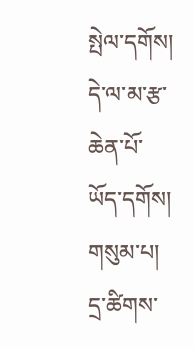སྤེལ་དགོས། དེ་ལ་མ་རྩ་ཆེན་པོ་ཡོད་དགོས། གསུམ་པ། དྲ་ཚིགས་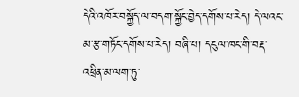དེའི་འཁོར་བསྐྱོད་ལ་བདག་སྐྱོང་བྱེད་དགོས་པ་རེད། དེ་ལའང་མ་རྩ་གཏོང་དགོས་པ་རེད། བཞི་པ། དངུལ་ཁང་གི་བརྡ་འཕྲིན་མ་ལག་ཏུ་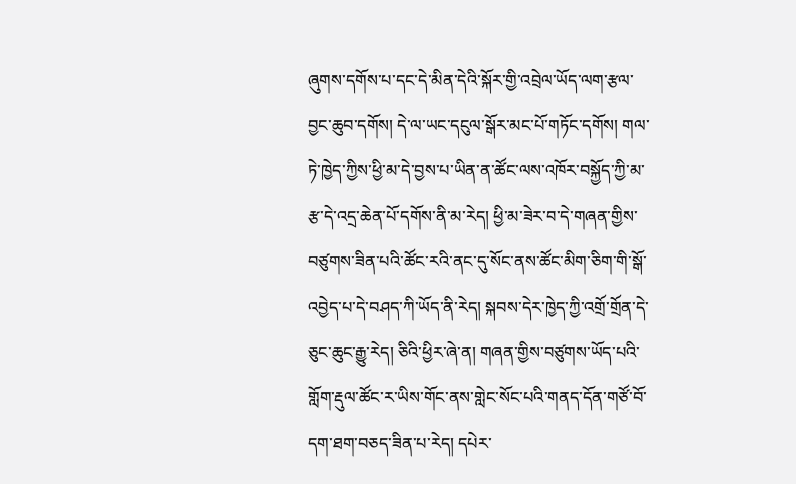ཞུགས་དགོས་པ་དང་དེ་མིན་དེའི་སྐོར་གྱི་འབྲེལ་ཡོད་ལག་རྩལ་བྱང་ཆུབ་དགོས། དེ་ལ་ཡང་དངུལ་སྒོར་མང་པོ་གཏོང་དགོས། གལ་ཏེ་ཁྱེད་ཀྱིས་ཕྱི་མ་དེ་བྱས་པ་ཡིན་ན་ཚོང་ལས་འཁོར་བསྐྱོད་ཀྱི་མ་རྩ་དེ་འདྲ་ཆེན་པོ་དགོས་ནི་མ་རེད། ཕྱི་མ་ཟེར་བ་དེ་གཞན་གྱིས་བཙུགས་ཟིན་པའི་ཚོང་རའི་ནང་དུ་སོང་ནས་ཚོང་མིག་ཅིག་གི་སྒོ་འབྱེད་པ་དེ་བཤད་ཀི་ཡོད་ནི་རེད། སྐབས་དེར་ཁྱེད་ཀྱི་འགྲོ་གྲོན་དེ་ཅུང་ཆུང་རྒྱུ་རེད། ཅིའི་ཕྱིར་ཞེ་ན། གཞན་གྱིས་བཙུགས་ཡོད་པའི་གློག་རྡུལ་ཚོང་ར་ཡིས་གོང་ནས་གླེང་སོང་པའི་གནད་དོན་གཙོ་བོ་དག་ཐག་བཅད་ཟིན་པ་རེད། དཔེར་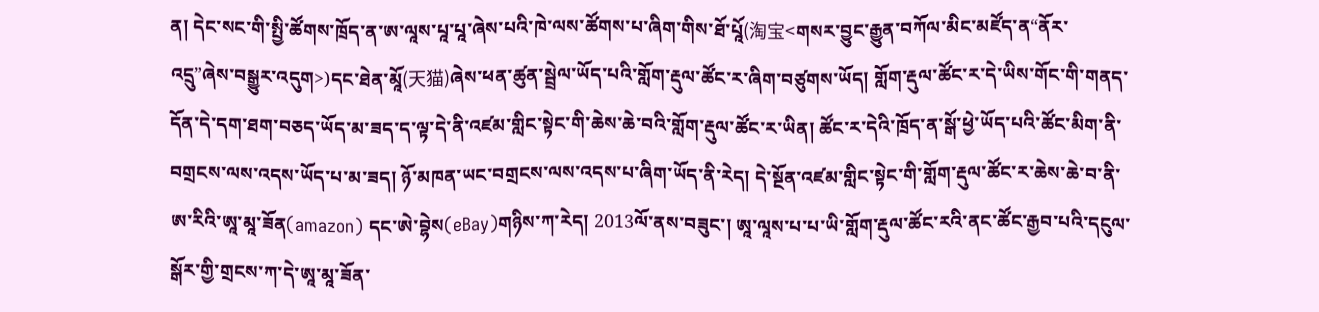ན། དེང་སང་གི་སྤྱི་ཚོགས་ཁྲོད་ན་ཨ་ལཱས་པཱ་པཱ་ཞེས་པའི་ཁེ་ལས་ཚོགས་པ་ཞིག་གིས་ཐོ་པཱོ(淘宝<གསར་བྱུང་རྒྱུན་བཀོལ་མིང་མཛོད་ན“ནོར་འདྲུ”ཞེས་བསྒྱུར་འདུག>)དང་ཐེན་མཱོ(天猫)ཞེས་ཕན་ཚུན་སྦྲེལ་ཡོད་པའི་གློག་རྡུལ་ཚོང་ར་ཞིག་བཙུགས་ཡོད། གློག་རྡུལ་ཚོང་ར་དེ་ཡིས་གོང་གི་གནད་དོན་དེ་དག་ཐག་བཅད་ཡོད་མ་ཟད་ད་ལྟ་དེ་ནི་འཛམ་གླིང་སྟེང་གི་ཆེས་ཆེ་བའི་གློག་རྡུལ་ཚོང་ར་ཡིན། ཚོང་ར་དེའི་ཁྲོད་ན་སྒོ་ཕྱེ་ཡོད་པའི་ཚོང་མིག་ནི་བགྲངས་ལས་འདས་ཡོད་པ་མ་ཟད། ཉོ་མཁན་ཡང་བགྲངས་ལས་འདས་པ་ཞིག་ཡོད་ནི་རེད། དེ་སྔོན་འཛམ་གླིང་སྟེང་གི་གློག་རྡུལ་ཚོང་ར་ཆེས་ཆེ་བ་ནི་ཨ་རིའི་ཨཱ་མཱ་ཟོན(amazon) དང་ཨེ་བྷེས(eBay)གཉིས་ཀ་རེད། 2013ལོ་ནས་བཟུང་། ཨཱ་ལཱས་པ་པ་ཡི་གློག་རྡུལ་ཚོང་རའི་ནང་ཚོང་རྒྱབ་པའི་དངུལ་སྒོར་གྱི་གྲངས་ཀ་དེ་ཨཱ་མཱ་ཟོན་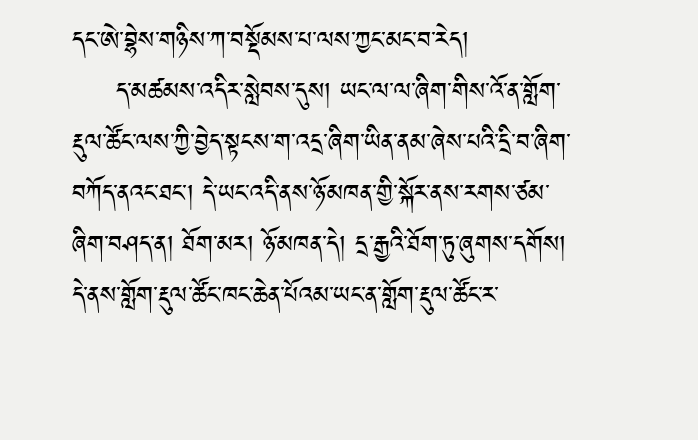དང་ཨེ་བྷེས་གཉིས་ཀ་བསྡོམས་པ་ལས་ཀྱང་མང་བ་རེད།
     ད་མཚམས་འདིར་སླེབས་དུས། ཡང་ལ་ལ་ཞིག་གིས་འོ་ན་གློག་རྡུལ་ཚོང་ལས་ཀྱི་བྱེད་སྟངས་ག་འདྲ་ཞིག་ཡིན་ནམ་ཞེས་པའི་དྲི་བ་ཞིག་བཀོད་ནའང་ཐང་། དེ་ཡང་འདི་ནས་ཉོ་མཁན་གྱི་སྐོར་ནས་རགས་ཙམ་ཞིག་བཤད་ན། ཐོག་མར། ཉོ་མཁན་དེ། དྲ་རྒྱའི་ཐོག་ཏུ་ཞུགས་དགོས། དེ་ནས་གློག་རྡུལ་ཚོང་ཁང་ཆེན་པོའམ་ཡང་ན་གློག་རྡུལ་ཚོང་ར་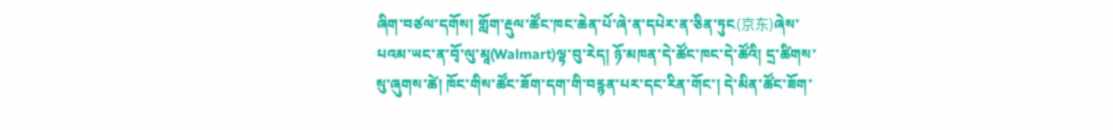ཞིག་བཙལ་དགོས། གློག་རྡུལ་ཚོང་ཁང་ཆེན་པོ་ཞེ་ན་དཔེར་ན་ཅིན་ཏུང(京东)ཞེས་པའམ་ཡང་ན་བྭོ་ལུ་མཱ(Walmart)ལྟ་བུ་རེད། ཉོ་མཁན་དེ་ཚོང་ཁང་དེ་ཚོའི། དྲ་ཚིགས་སུ་ཞུགས་ཚེ། ཁོང་གིས་ཚོང་ཟོག་དག་གི་བརྙན་པར་དང་རིན་གོང་། དེ་མིན་ཚོང་ཟོག་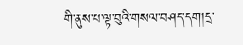གི་ནུས་པ་ལྟ་བུའི་གསལ་བཤད་དག།དྲ་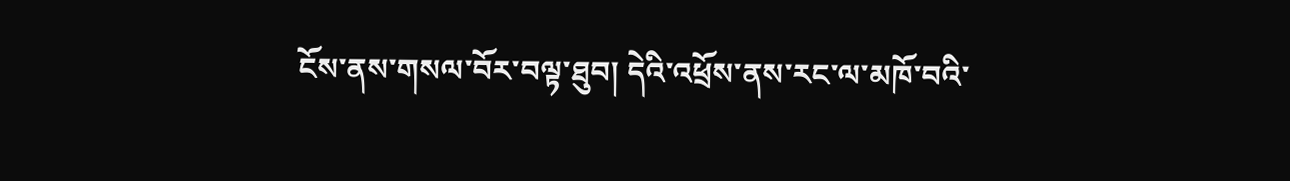ངོས་ནས་གསལ་བོར་བལྟ་ཐུབ། དེའི་འཕྲོས་ནས་རང་ལ་མཁོ་བའི་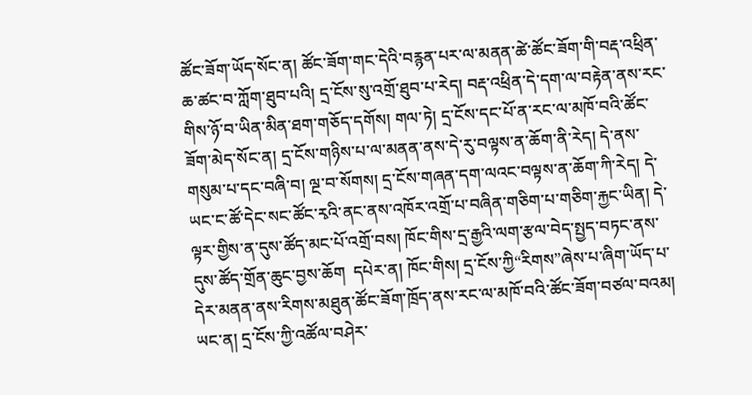ཚོང་ཟོག་ཡོད་སོང་ན། ཚོང་ཟོག་གང་དེའི་བརྙན་པར་ལ་མནན་ཚེ་ཚོང་ཟོག་གི་བརྡ་འཕྲིན་ཆ་ཚང་བ་ཀློག་ཐུབ་པའི། དྲ་ངོས་སུ་འགྲོ་ཐུབ་པ་རེད། བརྡ་འཕྲིན་དེ་དག་ལ་བརྟེན་ནས་རང་གིས་ཉོ་བ་ཡིན་མིན་ཐག་གཅོད་དགོས། གལ་ཏེ། དྲ་ངོས་དང་པོ་ན་རང་ལ་མཁོ་བའི་ཚོང་ཟོག་མེད་སོང་ན། དྲ་ངོས་གཉིས་པ་ལ་མནན་ནས་དེ་རུ་བལྟས་ན་ཆོག་ནི་རེད། དེ་ནས་གསུམ་པ་དང་བཞི་བ། ལྔ་བ་སོགས། དྲ་ངོས་གཞན་དག་ལའང་བལྟས་ན་ཆོག་ཀི་རེད། དེ་ཡང་ང་ཚོ་དེང་སང་ཚོང་རྭའི་ནང་ནས་འཁོར་འགྲོ་པ་བཞིན་གཅིག་པ་གཅིག་རྐྱང་ཡིན། དེ་ལྟར་གྱིས་ན་དུས་ཚོད་མང་པོ་འགྲོ་བས། ཁོང་གིས་དྲ་རྒྱའི་ལག་རྩལ་བེད་སྤྱད་བཏང་ནས་དུས་ཚོད་གྲོན་ཆུང་བྱས་ཆོག  དཔེར་ན། ཁོང་གིས། དྲ་ངོས་ཀྱི“རིགས”ཞེས་པ་ཞིག་ཡོད་པ་དེར་མནན་ནས་རིགས་མཐུན་ཚོང་ཟོག་ཁྲོད་ནས་རང་ལ་མཁོ་བའི་ཚོང་ཟོག་བཙལ་བའམ། ཡང་ན། དྲ་ངོས་ཀྱི་འཚོལ་བཤེར་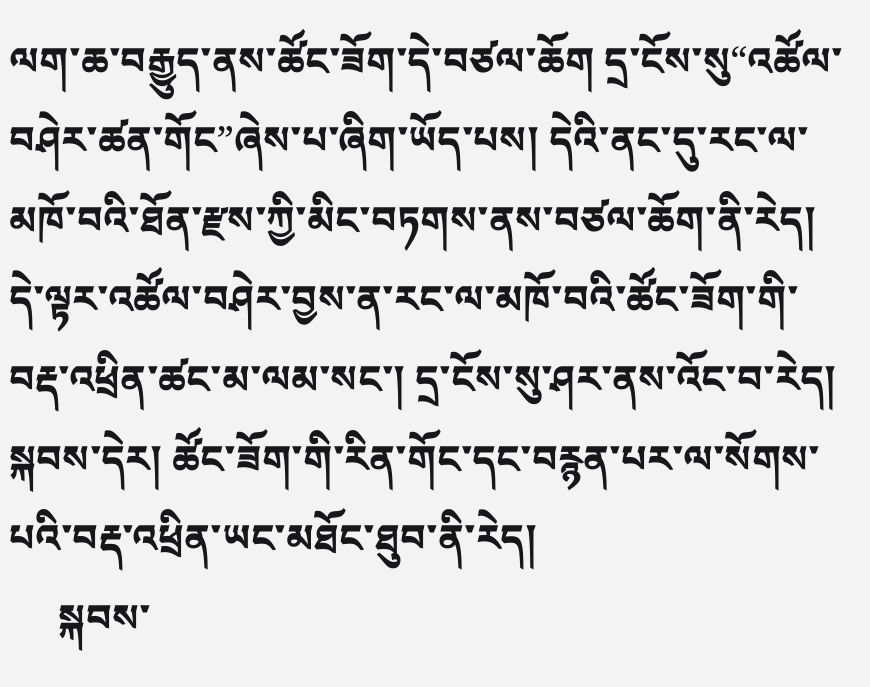ལག་ཆ་བརྒྱུད་ནས་ཚོང་ཟོག་དེ་བཙལ་ཆོག དྲ་ངོས་སུ“འཚོལ་བཤེར་ཚན་གོང”ཞེས་པ་ཞིག་ཡོད་པས། དེའི་ནང་དུ་རང་ལ་མཁོ་བའི་ཐོན་རྫས་ཀྱི་མིང་བཏགས་ནས་བཙལ་ཆོག་ནི་རེད། དེ་ལྟར་འཚོལ་བཤེར་བྱས་ན་རང་ལ་མཁོ་བའི་ཚོང་ཟོག་གི་བརྡ་འཕྲིན་ཚང་མ་ལམ་སང་། དྲ་ངོས་སུ་ཤར་ནས་འོང་བ་རེད། སྐབས་དེར། ཚོང་ཟོག་གི་རིན་གོང་དང་བརྙན་པར་ལ་སོགས་པའི་བརྡ་འཕྲིན་ཡང་མཐོང་ཐུབ་ནི་རེད།
     སྐབས་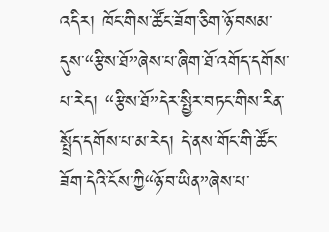འདིར། ཁོང་གིས་ཚོང་ཟོག་ཅིག་ཉོ་བསམ་དུས་“རྩིས་ཐོ”ཞེས་པ་ཞིག་ཐོ་འགོད་དགོས་པ་རེད། “རྩིས་ཐོ”དེར་སྤྱིར་བཏང་གིས་རིན་སྤྲོད་དགོས་པ་མ་རེད། དེ་ནས་གོང་གི་ཚོང་ཟོག་དེའི་ངོས་ཀྱི“ཉོ་བ་ཡིན”ཞེས་པ་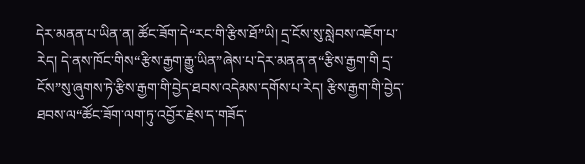དེར་མནན་པ་ཡིན་ན། ཚོང་ཟོག་དེ“རང་གི་རྩིས་ཐོ”ཡི། དྲ་ངོས་སུ་སླེབས་འཇོག་པ་རེད། དེ་ནས་ཁོང་གིས“རྩིས་རྒྱག་རྒྱུ་ཡིན”ཞེས་པ་དེར་མནན་ན“རྩིས་རྒྱག་གི དྲ་ངོས”སུ་ཞུགས་ཏེ་རྩིས་རྒྱག་གི་བྱེད་ཐབས་འདེམས་དགོས་པ་རེད། རྩིས་རྒྱག་གི་བྱེད་ཐབས་ལ“ཚོང་ཟོག་ལག་ཏུ་འབྱོར་རྗེས་ད་གཟོད་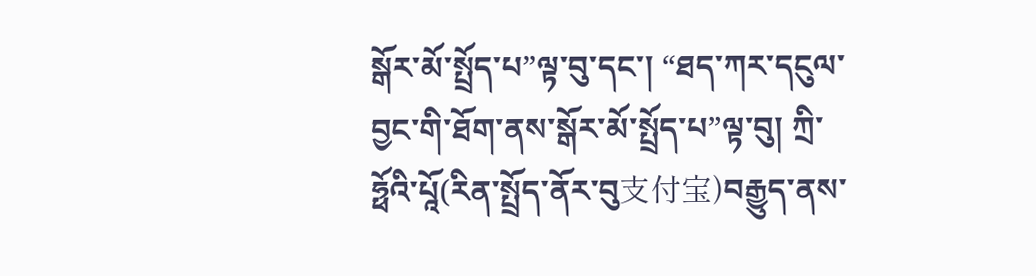སྒོར་མོ་སྤྲོད་པ”ལྟ་བུ་དང་། “ཐད་ཀར་དངུལ་བྱང་གི་ཐོག་ནས་སྒོར་མོ་སྤྲོད་པ”ལྟ་བུ། ཀྲི་ཧྥོའི་པཱོ(རིན་སྤྲོད་ནོར་བུ支付宝)བརྒྱུད་ནས་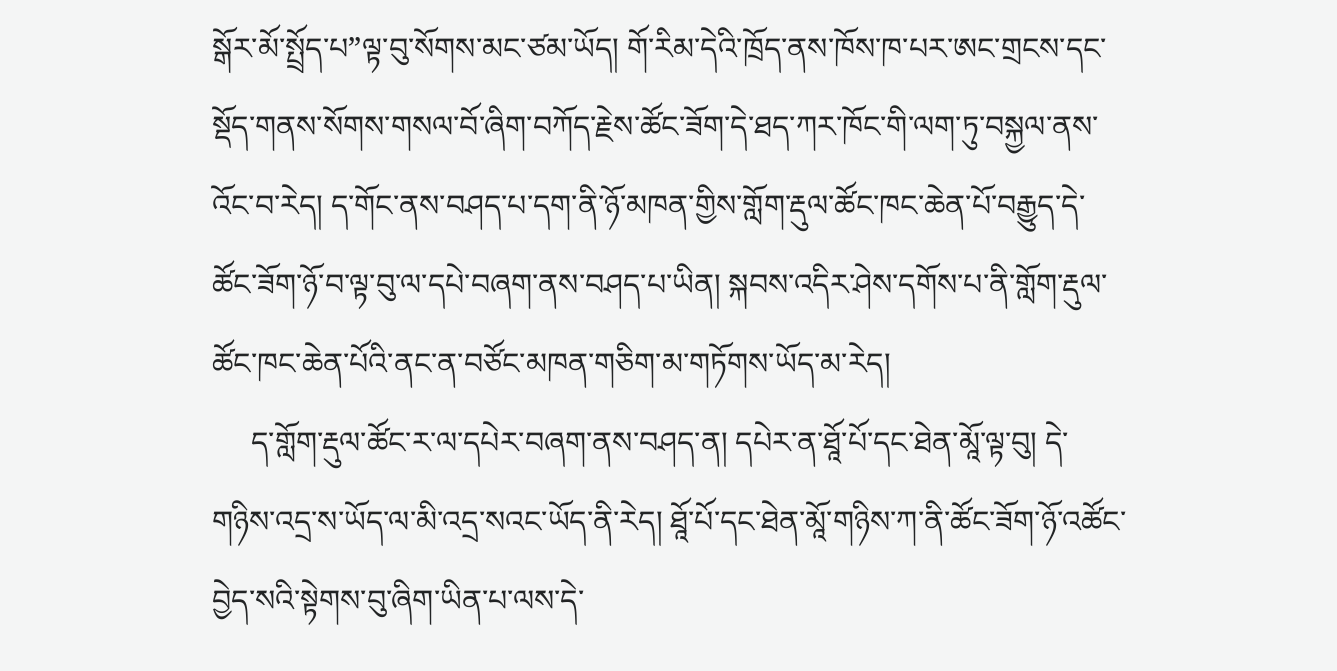སྒོར་མོ་སྤྲོད་པ”ལྟ་བུ་སོགས་མང་ཙམ་ཡོད། གོ་རིམ་དེའི་ཁྲོད་ནས་ཁོས་ཁ་པར་ཨང་གྲངས་དང་སྡོད་གནས་སོགས་གསལ་བོ་ཞིག་བཀོད་རྗེས་ཚོང་ཟོག་དེ་ཐད་ཀར་ཁོང་གི་ལག་ཏུ་བསྐྱལ་ནས་འོང་བ་རེད། ད་གོང་ནས་བཤད་པ་དག་ནི་ཉོ་མཁན་གྱིས་གློག་རྡུལ་ཚོང་ཁང་ཆེན་པོ་བརྒྱུད་དེ་ཚོང་ཟོག་ཉོ་བ་ལྟ་བུ་ལ་དཔེ་བཞག་ནས་བཤད་པ་ཡིན། སྐབས་འདིར་ཤེས་དགོས་པ་ནི་གློག་རྡུལ་ཚོང་ཁང་ཆེན་པོའི་ནང་ན་བཙོང་མཁན་གཅིག་མ་གཏོགས་ཡོད་མ་རེད།
     ད་གློག་རྡུལ་ཚོང་ར་ལ་དཔེར་བཞག་ནས་བཤད་ན། དཔེར་ན་ཐཱོ་པོ་དང་ཐེན་མཱོ་ལྟ་བུ། དེ་གཉིས་འདྲ་ས་ཡོད་ལ་མི་འདྲ་སའང་ཡོད་ནི་རེད། ཐཱོ་པོ་དང་ཐེན་མཱོ་གཉིས་ཀ་ནི་ཚོང་ཟོག་ཉོ་འཚོང་བྱེད་སའི་སྟེགས་བུ་ཞིག་ཡིན་པ་ལས་དེ་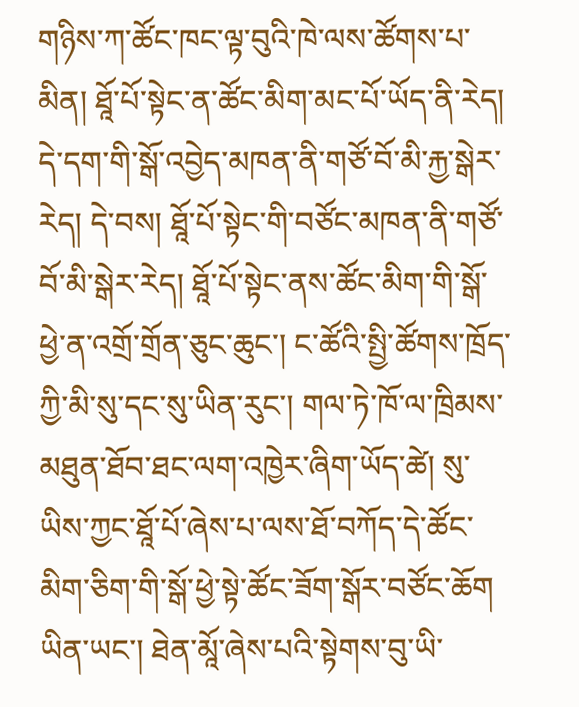གཉིས་ཀ་ཚོང་ཁང་ལྟ་བུའི་ཁེ་ལས་ཚོགས་པ་མིན། ཐཱོ་པོ་སྟེང་ན་ཚོང་མིག་མང་པོ་ཡོད་ནི་རེད། དེ་དག་གི་སྒོ་འབྱེད་མཁན་ནི་གཙོ་བོ་མི་རྐྱ་སྒེར་རེད། དེ་བས། ཐཱོ་པོ་སྟེང་གི་བཙོང་མཁན་ནི་གཙོ་བོ་མི་སྒེར་རེད། ཐཱོ་པོ་སྟེང་ནས་ཚོང་མིག་གི་སྒོ་ཕྱེ་ན་འགྲོ་གྲོན་ཅུང་ཆུང་། ང་ཚོའི་སྤྱི་ཚོགས་ཁྲོད་ཀྱི་མི་སུ་དང་སུ་ཡིན་རུང་། གལ་ཏེ་ཁོ་ལ་ཁྲིམས་མཐུན་ཐོབ་ཐང་ལག་འཁྱེར་ཞིག་ཡོད་ཚེ། སུ་ཡིས་ཀྱང་ཐཱོ་པོ་ཞེས་པ་ལས་ཐོ་བཀོད་དེ་ཚོང་མིག་ཅིག་གི་སྒོ་ཕྱེ་སྟེ་ཚོང་ཟོག་སྒོར་བཙོང་ཆོག ཡིན་ཡང་། ཐེན་མཱོ་ཞེས་པའི་སྟེགས་བུ་ཡི་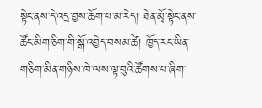སྟེང་ནས་དེ་འདྲ་བྱས་ཆོག་པ་མ་རེད། ཐེན་མྭོ་སྟེང་ནས་ཚོང་མིག་ཅིག་གི་སྒོ་འབྱེད་བསམ་ཚེ། ཁྱོད་རང་ཡིན་གཅིག་མིན་གཉིས་ཁེ་ལས་ལྟ་བུའི་ཚོགས་པ་ཞིག་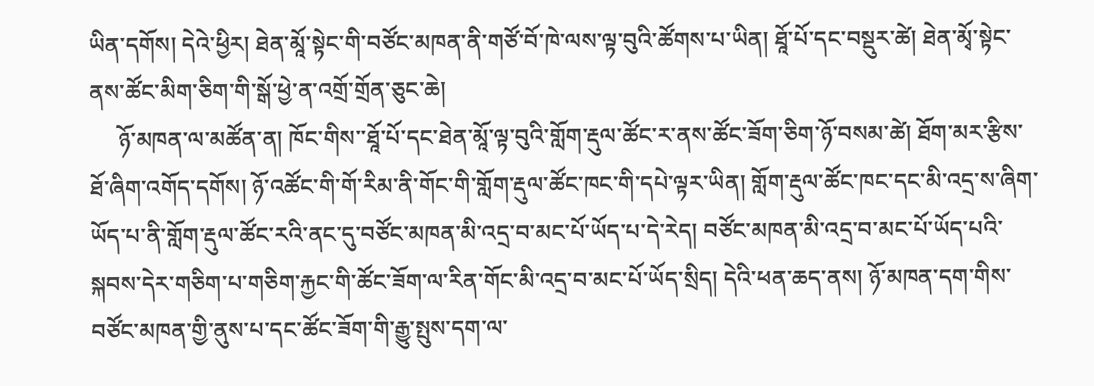ཡིན་དགོས། དེའེ་ཕྱིར། ཐེན་མཱོ་སྟེང་གི་བཙོང་མཁན་ནི་གཙོ་བོ་ཁེ་ལས་ལྟ་བུའི་ཚོགས་པ་ཡིན། ཐཱོ་པོ་དང་བསྡུར་ཚེ། ཐེན་མྭོ་སྟེང་ནས་ཚོང་མིག་ཅིག་གི་སྒོ་ཕྱེ་ན་འགྲོ་གྲོན་ཅུང་ཆེ།
     ཉོ་མཁན་ལ་མཚོན་ན། ཁོང་གིས་་ཐཱོ་པོ་དང་ཐེན་མཱོ་ལྟ་བུའི་གློག་རྡུལ་ཚོང་ར་ནས་ཚོང་ཟོག་ཅིག་ཉོ་བསམ་ཚེ། ཐོག་མར་རྩིས་ཐོ་ཞིག་འགོད་དགོས། ཉོ་འཚོང་གི་གོ་རིམ་ནི་གོང་གི་གློག་རྡུལ་ཚོང་ཁང་གི་དཔེ་ལྟར་ཡིན། གློག་རྡུལ་ཚོང་ཁང་དང་མི་འདྲ་ས་ཞིག་ཡོད་པ་ནི་གློག་རྡུལ་ཚོང་རའི་ནང་དུ་བཙོང་མཁན་མི་འདྲ་བ་མང་པོ་ཡོད་པ་དེ་རེད། བཙོང་མཁན་མི་འདྲ་བ་མང་པོ་ཡོད་པའི་སྐབས་དེར་གཅིག་པ་གཅིག་རྐྱང་གི་ཚོང་ཟོག་ལ་རིན་གོང་མི་འདྲ་བ་མང་པོ་ཡོད་སྲིད། དེའི་ཕན་ཆད་ནས། ཉོ་མཁན་དག་གིས་བཙོང་མཁན་གྱི་ནུས་པ་དང་ཚོང་ཟོག་གི་རྒྱུ་སྤུས་དག་ལ་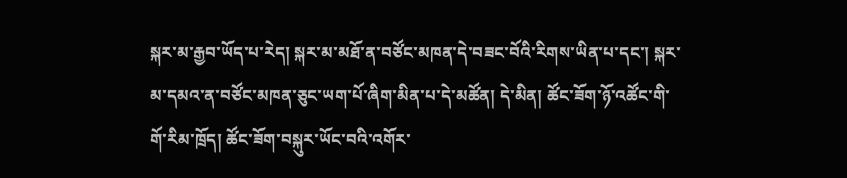སྐར་མ་རྒྱབ་ཡོད་པ་རེད། སྐར་མ་མཐོ་ན་བཙོང་མཁན་དེ་བཟང་བོའི་རིགས་ཡིན་པ་དང་། སྐར་མ་དམའ་ན་བཙོང་མཁན་ཅུང་ཡག་པོ་ཞིག་མིན་པ་དེ་མཚོན། དེ་མིན། ཚོང་ཟོག་ཉོ་འཚོང་གི་གོ་རིམ་ཁྲོད། ཚོང་ཟོག་བསྐུར་ཡོང་བའི་འགོར་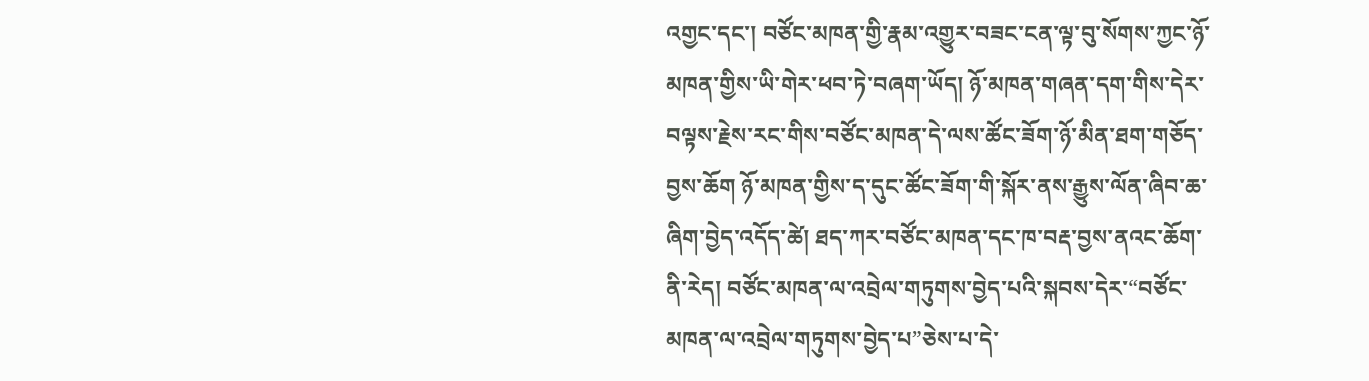འགྱང་དང་། བཙོང་མཁན་གྱི་རྣམ་འགྱུར་བཟང་ངན་ལྟ་བུ་སོགས་ཀྱང་ཉོ་མཁན་གྱིས་ཡི་གེར་ཕབ་ཏེ་བཞག་ཡོད། ཉོ་མཁན་གཞན་དག་གིས་དེར་བལྟས་རྗེས་རང་གིས་བཙོང་མཁན་དེ་ལས་ཚོང་ཟོག་ཉོ་མིན་ཐག་གཅོད་བྱས་ཆོག ཉོ་མཁན་གྱིས་ད་དུང་ཚོང་ཟོག་གི་སྐོར་ནས་རྒྱུས་ལོན་ཞིབ་ཆ་ཞིག་བྱེད་འདོད་ཚེ། ཐད་ཀར་བཙོང་མཁན་དང་ཁ་བརྡ་བྱས་ནའང་ཆོག་ནི་རེད། བཙོང་མཁན་ལ་འབྲེལ་གཏུགས་བྱེད་པའི་སྐབས་དེར་“བཙོང་མཁན་ལ་འབྲེལ་གཏུགས་བྱེད་པ”ཅེས་པ་དེ་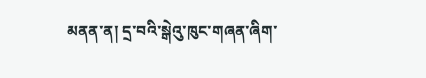མནན་ན། དྲ་བའི་སྒེའུ་ཁུང་གཞན་ཞིག་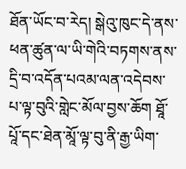ཐོན་ཡོང་བ་རེད། སྒེའུ་ཁུང་དེ་ནས་ཕན་ཚུན་ལ་ཡི་གེའི་བཏགས་ནས་དྲི་བ་འདོན་པའམ་ལན་འདེབས་པ་ལྟ་བུའི་གླེང་མོལ་བྱས་ཆོག ཐཱོ་པཱོ་དང་ཐེན་མཱོ་ལྟ་བུ་ནི་རྒྱ་ཡིག་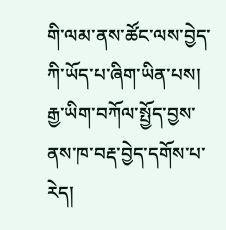གི་ལམ་ནས་ཚོང་ལས་བྱེད་ཀི་ཡོད་པ་ཞིག་ཡིན་པས། རྒྱ་ཡིག་བཀོལ་སྤྱོད་བྱས་ནས་ཁ་བརྡ་བྱེད་དགོས་པ་རེད།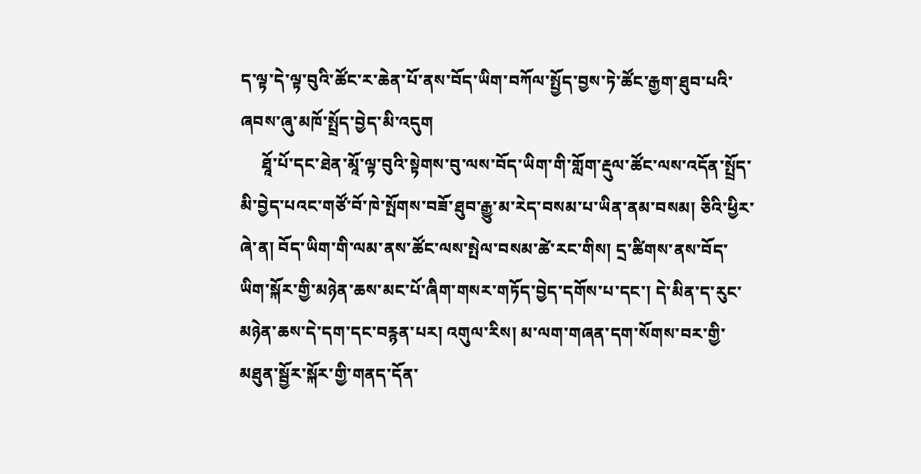ད་ལྟ་དེ་ལྟ་བུའི་ཚོང་ར་ཆེན་པོ་ནས་བོད་ཡིག་བཀོལ་སྤྱོད་བྱས་ཏེ་ཚོང་རྒྱག་ཐུབ་པའི་ཞབས་ཞུ་མཁོ་སྤྲོད་བྱེད་མི་འདུག
     ཐཱོ་པོ་དང་ཐེན་མཱོ་ལྟ་བུའི་སྟེགས་བུ་ལས་བོད་ཡིག་གི་གློག་རྡུལ་ཚོང་ལས་འདོན་སྤྲོད་མི་བྱེད་པའང་གཙོ་བོ་ཁེ་སྤོགས་བཟོ་ཐུབ་རྒྱུ་མ་རེད་བསམ་པ་ཡིན་ནམ་བསམ། ཅིའི་ཕྱིར་ཞེ་ན། བོད་ཡིག་གི་ལམ་ནས་ཚོང་ལས་སྤེལ་བསམ་ཚེ་རང་གིས། དྲ་ཚིགས་ནས་བོད་ཡིག་སྐོར་གྱི་མཉེན་ཆས་མང་པོ་ཞིག་གསར་གཏོད་བྱེད་དགོས་པ་དང་། དེ་མིན་ད་རུང་མཉེན་ཆས་དེ་དག་དང་བརྙན་པར། འགུལ་རིས། མ་ལག་གཞན་དག་སོགས་བར་གྱི་མཐུན་སྦྱོར་སྐོར་གྱི་གནད་དོན་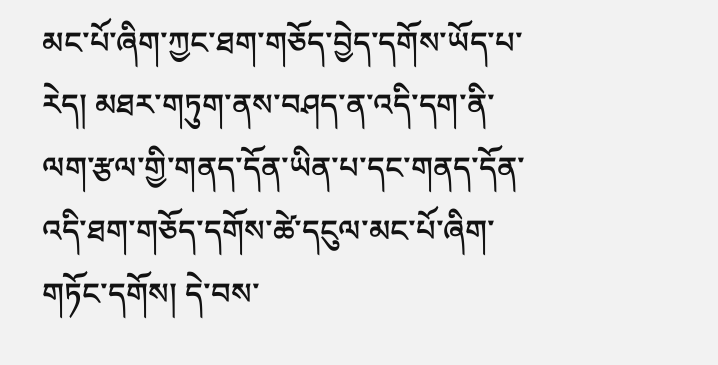མང་པོ་ཞིག་ཀྱང་ཐག་གཅོད་བྱེད་དགོས་ཡོད་པ་རེད། མཐར་གཏུག་ནས་བཤད་ན་འདི་དག་ནི་ལག་རྩལ་གྱི་གནད་དོན་ཡིན་པ་དང་གནད་དོན་འདི་ཐག་གཅོད་དགོས་ཚེ་དངུལ་མང་པོ་ཞིག་གཏོང་དགོས། དེ་བས་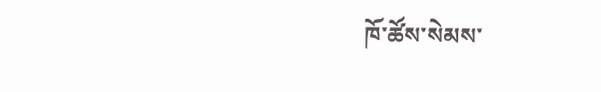ཁོ་ཚོས་སེམས་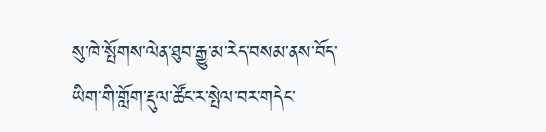སུ་ཁེ་སྤོགས་ལེན་ཐུབ་རྒྱུ་མ་རེད་བསམ་ནས་བོད་ཡིག་གི་གློག་རྡུལ་ཚོང་ར་སྤེལ་བར་གདེང་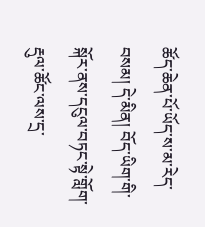ཚོད་ཆེན་པོ་ཡོད་ས་མ་རེད་བསམ། དེ་མིན། བོད་ཡིག་གི་སྐོར་ནས་དངུལ་བཏང་སྟེ་གློག་རྡུལ་ཚོང་ལས་དྲ་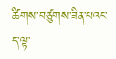ཚིགས་བཙུགས་ཟིན་པའང་ད་ལྟ་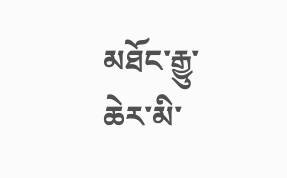མཐོང་རྒྱུ་ཆེར་མི་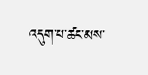འདུག་པ་ཚང་མས་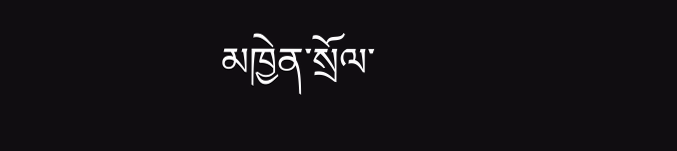མཁྱེན་སྲོལ་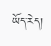ཡོད་རེད།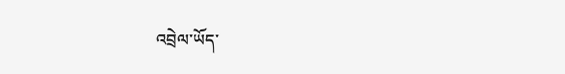འབྲེལ་ཡོད་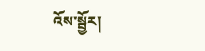འོས་སྦྱོར།